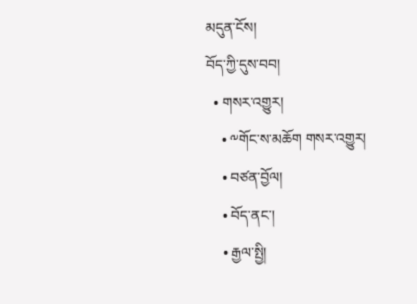མདུན་ངོས།
བོད་ཀྱི་དུས་བབ།
  • གསར་འགྱུར།
    • ༸གོང་ས་མཆོག གསར་འགྱུར།
    • བཙན་བྱོལ།
    • བོད་ནང་།
    • རྒྱལ་སྤྱི།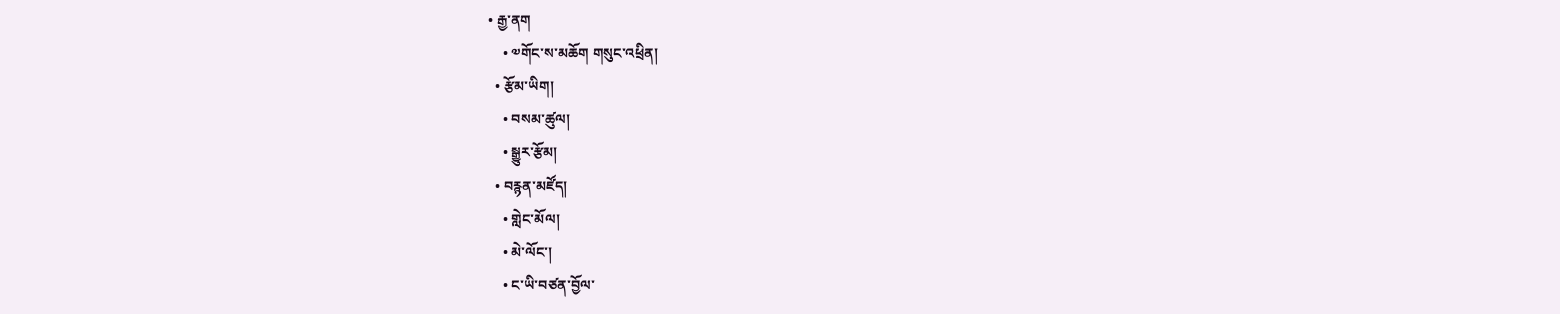• རྒྱ་ནག
    • ༧གོང་ས་མཆོག གསུང་འཕྲིན།
  • རྩོམ་ཡིག།
    • བསམ་ཚུལ།
    • སྒྱུར་རྩོམ།
  • བརྙན་མཛོད།
    • གླེང་མོལ།
    • མེ་ལོང་།
    • ང་ཡི་བཙན་བྱོལ་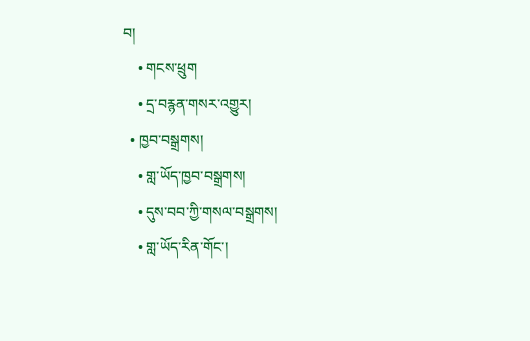བ།
    • གངས་ཕྲུག
    • དྲ་བརྙན་གསར་འགྱུར།
  • ཁྱབ་བསྒྲགས།
    • གླ་ཡོད་ཁྱབ་བསྒྲགས།
    • དུས་བབ་ཀྱི་གསལ་བསྒྲགས།
    • གླ་ཡོད་རིན་གོང་།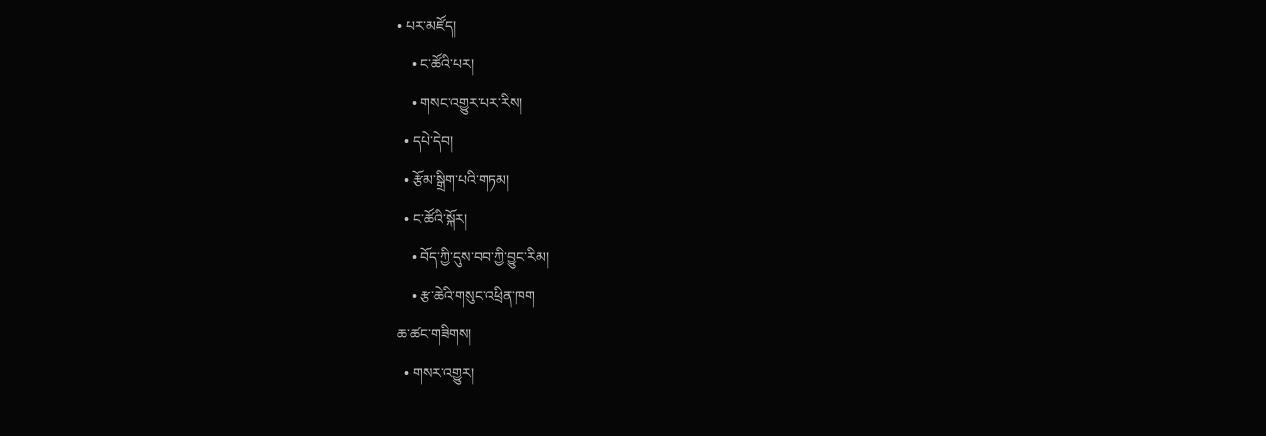• པར་མཛོད།
    • ང་ཚོའི་པར།
    • གསང་འགྱུར་པར་རིས།
  • དཔེ་དེབ།
  • རྩོམ་སྒྲིག་པའི་གཏམ།
  • ང་ཚོའི་སྐོར།
    • བོད་ཀྱི་དུས་བབ་ཀྱི་བྱུང་རིམ།
    • རྩ་ཆེའི་གསུང་འཕྲིན་ཁག
ཆ་ཚང་གཟིགས།
  • གསར་འགྱུར།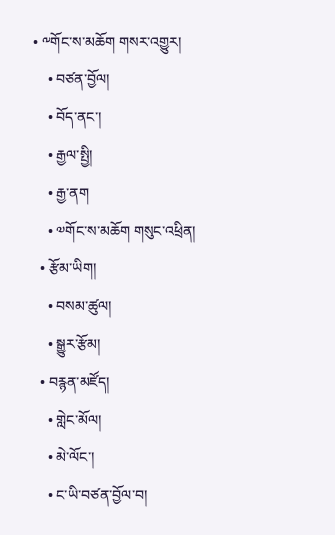• ༸གོང་ས་མཆོག གསར་འགྱུར།
    • བཙན་བྱོལ།
    • བོད་ནང་།
    • རྒྱལ་སྤྱི།
    • རྒྱ་ནག
    • ༧གོང་ས་མཆོག གསུང་འཕྲིན།
  • རྩོམ་ཡིག།
    • བསམ་ཚུལ།
    • སྒྱུར་རྩོམ།
  • བརྙན་མཛོད།
    • གླེང་མོལ།
    • མེ་ལོང་།
    • ང་ཡི་བཙན་བྱོལ་བ།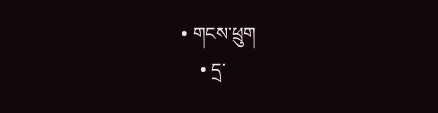• གངས་ཕྲུག
    • དྲ་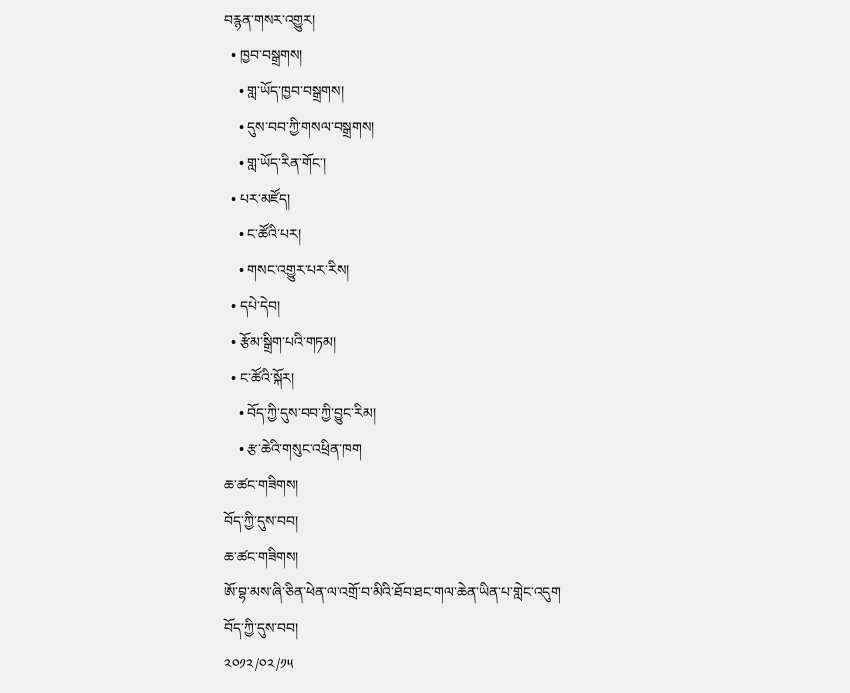བརྙན་གསར་འགྱུར།
  • ཁྱབ་བསྒྲགས།
    • གླ་ཡོད་ཁྱབ་བསྒྲགས།
    • དུས་བབ་ཀྱི་གསལ་བསྒྲགས།
    • གླ་ཡོད་རིན་གོང་།
  • པར་མཛོད།
    • ང་ཚོའི་པར།
    • གསང་འགྱུར་པར་རིས།
  • དཔེ་དེབ།
  • རྩོམ་སྒྲིག་པའི་གཏམ།
  • ང་ཚོའི་སྐོར།
    • བོད་ཀྱི་དུས་བབ་ཀྱི་བྱུང་རིམ།
    • རྩ་ཆེའི་གསུང་འཕྲིན་ཁག
ཆ་ཚང་གཟིགས།
བོད་ཀྱི་དུས་བབ།
ཆ་ཚང་གཟིགས།
ཨོ་བྷ་མས་ཞི་ཅིན་ཕེན་ལ་འགྲོ་བ་མིའི་ཐོབ་ཐང་གལ་ཆེན་ཡིན་པ་གླེང་འདུག
བོད་ཀྱི་དུས་བབ།
༢༠༡༢/༠༢/༡༥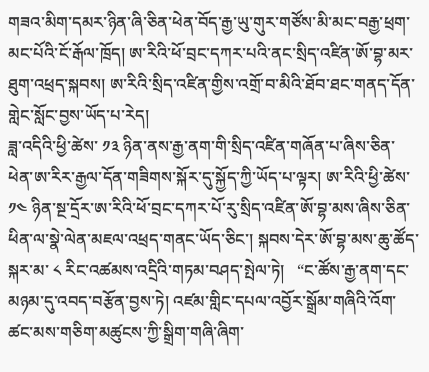གཟའ་མིག་དམར་ཉིན་ཞི་ཅིན་ཕེན་བོད་རྒྱ་ཡུ་གུར་གཙོས་མི་མང་བརྒྱ་ཕྲག་མང་པོའི་ངོ་རྒོལ་ཁྲོད། ཨ་རིའི་ཕོ་བྲང་དཀར་པའི་ནང་སྲིད་འཛིན་ཨོ་བྷ་མར་ཐུག་འཕྲད་སྐབས། ཨ་རིའི་སྲིད་འཛིན་གྱིས་འགྲོ་བ་མིའི་ཐོབ་ཐང་གནད་དོན་གླེང་སློང་བྱས་ཡོད་པ་རེད།
ཟླ་འདིའི་ཕྱི་ཚེས་ ༡༣ ཉིན་ནས་རྒྱ་ནག་གི་སྲིད་འཛིན་གཞོན་པ་ཞིས་ཅིན་ཕེན་ཨ་རིར་རྒྱལ་དོན་གཟིགས་སྐོར་དུ་སྐྱོད་ཀྱི་ཡོད་པ་ལྟར། ཨ་རིའི་ཕྱི་ཚེས་ ༡༤ ཉིན་སྔ་དྲོར་ཨ་རིའི་ཕོ་བྲང་དཀར་པོ་རུ་སྲིད་འཛིན་ཨོ་བྷ་མས་ཞིས་ཅིན་ཕིན་ལ་སྣེ་ལེན་མཇལ་འཕྲད་གནང་ཡོད་ཅིང་། སྐབས་དེར་ཨོ་བྷ་མས་ཆུ་ཚོད་སྐར་མ་ ༨ རིང་འཚམས་འདྲིའི་གཏམ་བཤད་སྤེལ་ཏེ།   “ང་ཚོས་རྒྱ་ནག་དང་མཉམ་དུ་འབད་བརྩོན་བྱས་ཏེ། འཛམ་གླིང་དཔལ་འབྱོར་སྒྲོམ་གཞིའི་འོག་ཚང་མས་གཅིག་མཚུངས་ཀྱི་སྒྲིག་གཞི་ཞིག་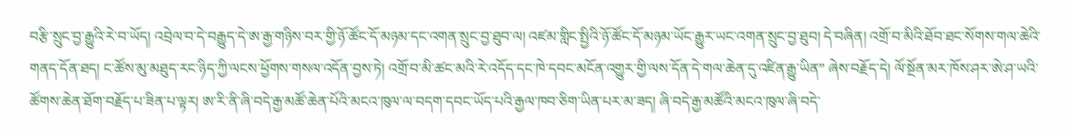བརྩི་སྲུང་བྱ་རྒྱུའི་རེ་བ་ཡོད། འབྲེལ་བ་དེ་བརྒྱུད་དེ་ཨ་རྒྱ་གཉིས་བར་གྱི་ཉོ་ཚོང་དོ་མཉམ་དང་འགན་སྲུང་བྱ་ཐུབ་ལ། འཛམ་གླིང་སྤྱིའི་ཉོ་ཚོང་དོ་མཉམ་ཡོང་རྒྱུར་ཡང་འགན་སྲུང་བྱ་ཐུབ། དེ་བཞིན། འགྲོ་བ་མིའི་ཐོབ་ཐང་སོགས་གལ་ཆེའི་གནད་དོན་ཐད། ང་ཚོས་མུ་མཐུད་རང་ཉིད་ཀྱི་ལངས་ཕྱོགས་གསལ་འདོན་བྱས་ཏེ། འགྲོ་བ་མི་ཚང་མའི་རེ་འདོད་དང་ཁེ་དབང་མངོན་འགྱུར་གྱི་ལས་དོན་དེ་གལ་ཆེན་དུ་འཛིན་རྒྱུ་ཡིན” ཞེས་བརྗོད་དེ། ལོ་སྔོན་མར་ཁོས་ཤར་ཨེ་ཤ་ཡའི་ཚོགས་ཆེན་ཐོག་བརྗོད་པ་ཟིན་པ་ལྟར། ཨ་རི་ནི་ཞི་བདེ་རྒྱ་མཚོ་ཆེན་པོའི་མངའ་ཁུལ་ལ་བདག་དབང་ཡོད་པའི་རྒྱལ་ཁབ་ཅིག་ཡིན་པར་མ་ཟད། ཞི་བདེ་རྒྱ་མཚོའི་མངའ་ཁུལ་ཞི་བདེ་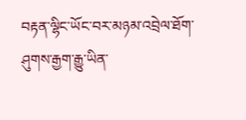བརྟན་ལྷིང་ཡོང་བར་མཉམ་འབྲེལ་ཐོག་ཤུགས་རྒྱག་རྒྱུ་ཡིན་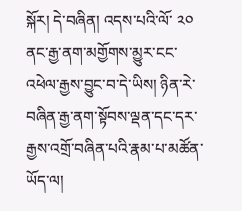སྐོར། དེ་བཞིན། འདས་པའི་ལོ་ ༢༠ ནང་རྒྱ་ནག་མགྱོགས་མྱུར་ངང་འཕེལ་རྒྱས་བྱུང་བ་དེ་ཡིས། ཉིན་རེ་བཞིན་རྒྱ་ནག་སྟོབས་ལྡན་དང་དར་རྒྱས་འགྲོ་བཞིན་པའི་རྣམ་པ་མཚོན་ཡོད་ལ།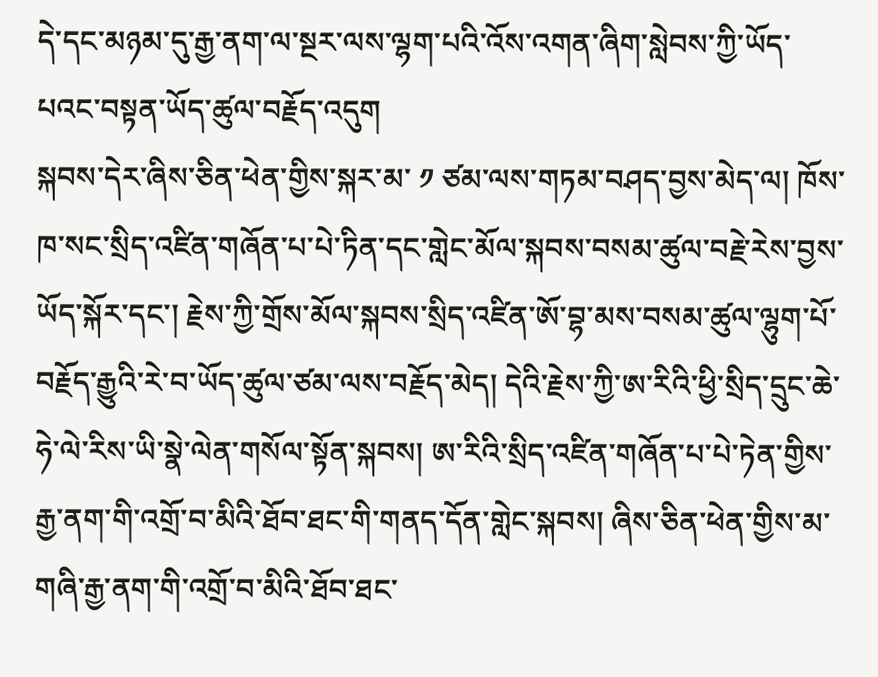དེ་དང་མཉམ་དུ་རྒྱ་ནག་ལ་སྔར་ལས་ལྷག་པའི་འོས་འགན་ཞིག་སླེབས་ཀྱི་ཡོད་པའང་བསྟན་ཡོད་ཚུལ་བརྗོད་འདུག
སྐབས་དེར་ཞིས་ཅིན་ཕེན་གྱིས་སྐར་མ་ ༡ ཙམ་ལས་གཏམ་བཤད་བྱས་མེད་ལ། ཁོས་ཁ་སང་སྲིད་འཛིན་གཞོན་པ་པེ་ཏིན་དང་གླེང་མོལ་སྐབས་བསམ་ཚུལ་བརྗེ་རེས་བྱས་ཡོད་སྐོར་དང་། རྗེས་ཀྱི་གྲོས་མོལ་སྐབས་སྲིད་འཛིན་ཨོ་བྷ་མས་བསམ་ཚུལ་ལྷུག་པོ་བརྗོད་རྒྱུའི་རེ་བ་ཡོད་ཚུལ་ཙམ་ལས་བརྗོད་མེད། དེའི་རྗེས་ཀྱི་ཨ་རིའི་ཕྱི་སྲིད་དྲུང་ཆེ་ཧེ་ལེ་རིས་ཡི་སྣེ་ལེན་གསོལ་སྟོན་སྐབས། ཨ་རིའི་སྲིད་འཛིན་གཞོན་པ་པེ་ཏེན་གྱིས་རྒྱ་ནག་གི་འགྲོ་བ་མིའི་ཐོབ་ཐང་གི་གནད་དོན་གླེང་སྐབས། ཞིས་ཅིན་ཕེན་གྱིས་མ་གཞི་རྒྱ་ནག་གི་འགྲོ་བ་མིའི་ཐོབ་ཐང་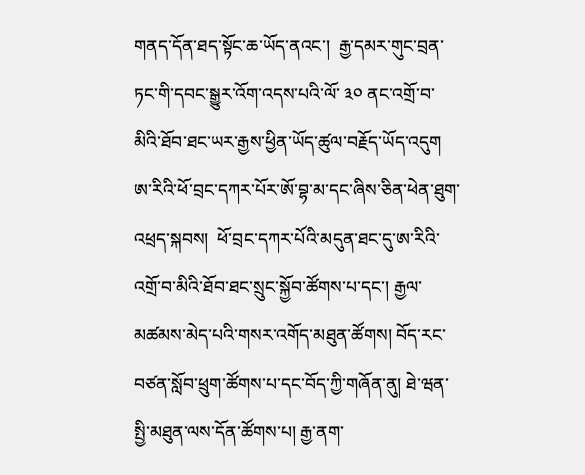གནད་དོན་ཐད་སྟོང་ཆ་ཡོད་ནའང་།  རྒྱ་དམར་གུང་བྲན་ཏང་གི་དབང་སྒྱུར་འོག་འདས་པའི་ལོ་ ༣༠ ནང་འགྲོ་བ་མིའི་ཐོབ་ཐང་ཡར་རྒྱས་ཕྱིན་ཡོད་ཚུལ་བརྗོད་ཡོད་འདུག
ཨ་རིའི་ཕོ་བྲང་དཀར་པོར་ཨོ་བྷ་མ་དང་ཞིས་ཅིན་ཕེན་ཐུག་འཕྲད་སྐབས།  ཕོ་བྲང་དཀར་པོའི་མདུན་ཐང་དུ་ཨ་རིའི་འགྲོ་བ་མིའི་ཐོབ་ཐང་སྲུང་སྐྱོབ་ཚོགས་པ་དང་། རྒྱལ་མཚམས་མེད་པའི་གསར་འགོད་མཐུན་ཚོགས། བོད་རང་བཙན་སློབ་ཕྲུག་ཚོགས་པ་དང་བོད་ཀྱི་གཞོན་ནུ། ཐེ་ཝན་སྤྱི་མཐུན་ལས་དོན་ཚོགས་པ། རྒྱ་ནག་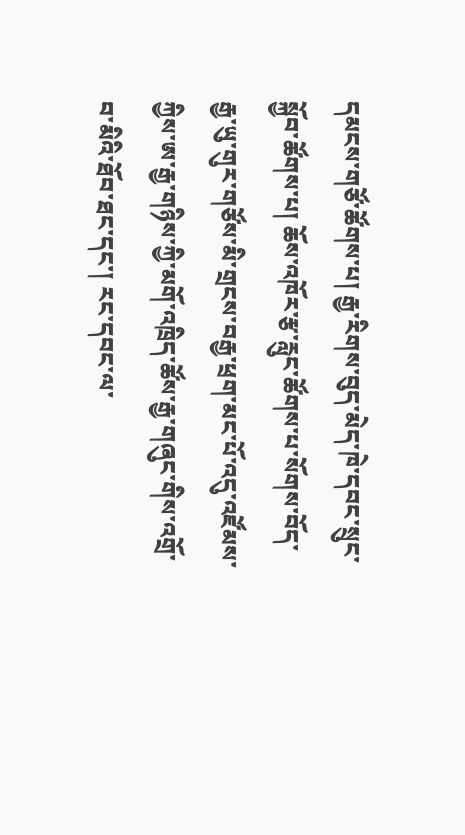དམངས་གཙོ་ཚོགས་པ། རྒྱ་རིགས་བུད་མེད་ཁེ་དབང་སྲུང་སྐྱོབ་ཚོགས་པ། ཆོས་འཁོར་རྩ་རླུང་ཚོགས་པ་སོགས་བོད་རྒྱ་ཡུ་གུར་གཙོས་མི་གྲངས་བརྒྱ་ཕྲག་མང་པོ་འདུ་འཛོམས་ཀྱིས་ཨ་རྒྱ་གཉིས་ཀྱི་མགོ་འཁྲིད་ཚོས་རྒྱ་གཞུང་གིས་འགྲོ་བ་མིའི་ཐོབ་ཐང་དང་། རང་དབང་ལ་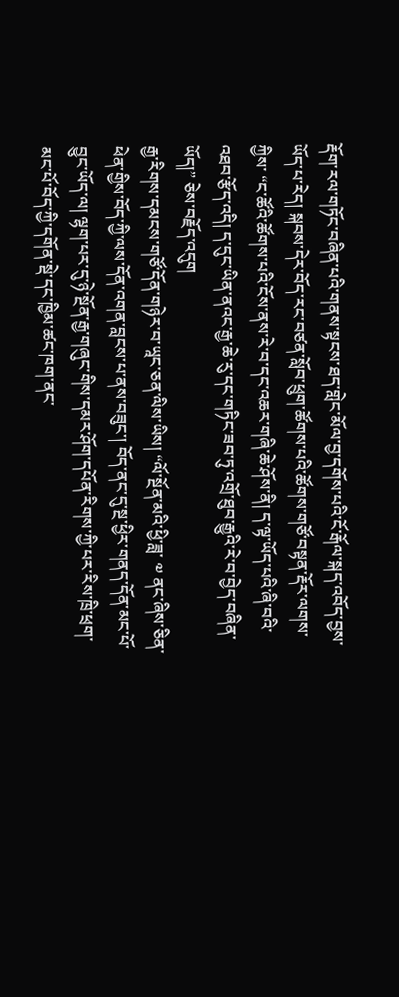རྡོག་རལ་གཏོང་བཞིན་པའི་གནས་སྟངས་ཐད་གླེང་མོལ་བྱ་དགོས་པའི་ངོ་རྒོལ་སྐད་འབོད་བྱས་ཡོད་པ་རེད། སྐབས་དེར་བོད་རང་བཙན་སློབ་ཕྲུག་ཚོགས་པའི་ཚོགས་གཙོ་བསྟན་རྡོར་ལགས་ཀྱིས་ “ང་ཚོའི་ཚོགས་པའི་ངོས་ནས་རེ་བ་དང་འཆར་གཞི་ཆེ་ཤོས་ནི། ད་ལྟ་ཡོད་པའི་ཞི་བའི་འཐབ་རྩོད་འདི། ད་དུང་ཡིན་ནའང་རྒྱ་ཆེ་རུ་དང་གཏིང་ཟབ་ཏུ་འགྲོ་ཐུབ་རྒྱུའི་རེ་བ་བྱེད་བཞིན་ཡོད།” ཅེས་བརྗོད་འདུག
རྒྱ་རིགས་དམངས་གཙོ་དོན་གཉེར་བ་ཡཱང་ཅན་ལིས་ཡིས། “ལོ་སྔོན་མའི་ཕྱི་ཟླ་ ༧ ནང་ཞིས་ཅིན་ཕེན་གྱིས་བོད་ཀྱི་ལས་དོན་འགན་བླངས་པ་ནས་བཟུང་། བོད་ནང་དུ་སྔ་ཕྱིར་གནད་དོན་མང་པོ་བྱུང་ཡོད་ལ། ལྷག་པར་དུ་ཉེ་སྔོན་རྒྱ་གཞུང་གིས་དམར་ཤོག་དཔོན་རིགས་ཀྱི་པར་རིས་ཁྲི་ཕྲག་མང་པོ་བོད་ཀྱི་དགོན་སྡེ་དང་ཁྱིམ་ཚང་ཁག་ནང་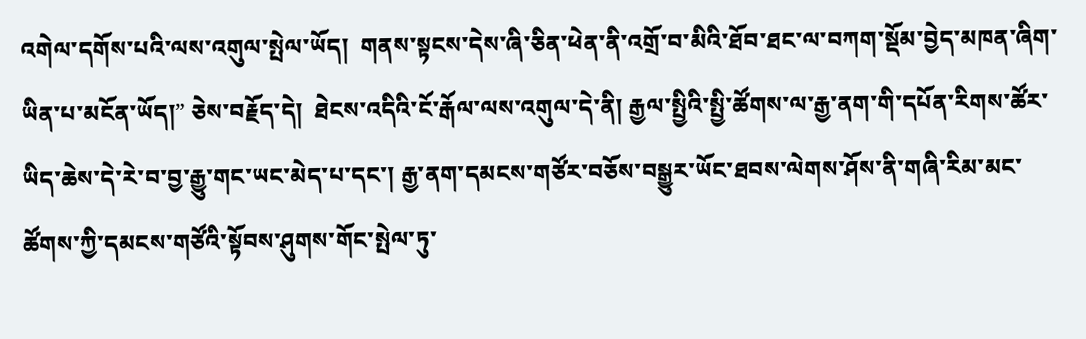འགེལ་དགོས་པའི་ལས་འགུལ་སྤེལ་ཡོད།  གནས་སྟངས་དེས་ཞི་ཅིན་ཕེན་ནི་འགྲོ་བ་མིའི་ཐོབ་ཐང་ལ་བཀག་སྡོམ་བྱེད་མཁན་ཞིག་ཡིན་པ་མངོན་ཡོད།” ཅེས་བརྗོད་དེ།  ཐེངས་འདིའི་ངོ་རྒོལ་ལས་འགུལ་དེ་ནི། རྒྱལ་སྤྱིའི་སྤྱི་ཚོགས་ལ་རྒྱ་ནག་གི་དཔོན་རིགས་ཚོར་ཡིད་ཆེས་དེ་རེ་བ་བྱ་རྒྱུ་གང་ཡང་མེད་པ་དང་། རྒྱ་ནག་དམངས་གཙོར་བཅོས་བསྒྱུར་ཡོང་ཐབས་ལེགས་ཤོས་ནི་གཞི་རིམ་མང་ཚོགས་ཀྱི་དམངས་གཙོའི་སྟོབས་ཤུགས་གོང་སྤེལ་ཏུ་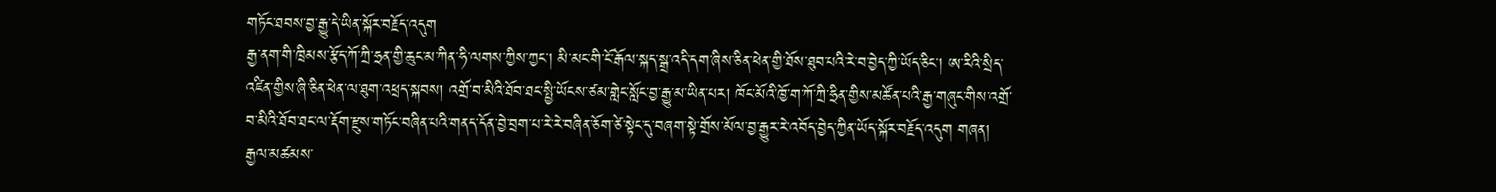གཏོང་ཐབས་བྱ་རྒྱུ་དེ་ཡིན་སྐོར་བརྗོད་འདུག
རྒྱ་ནག་གི་ཁྲིམས་རྩོད་ཀོ་ཀྲི་ཧྲན་གྱི་ཆུང་མ་ཀིན་ཧི་ལགས་ཀྱིས་ཀྱང་། མི་མང་གི་ངོ་རྒོལ་སྐད་སྒྲ་འདི་དག་ཞིས་ཅིན་ཕེན་གྱི་ཐོས་ཐུབ་པའི་རེ་བ་བྱེད་ཀྱི་ཡོད་ཅིང་། ཨ་རིའི་སྲིད་འཛིན་གྱིས་ཞི་ཅིན་ཕེན་ལ་ཐུག་འཕྲད་སྐབས། འགྲོ་བ་མིའི་ཐོབ་ཐང་སྤྱི་ཡོངས་ཙམ་གླེང་སློང་བྱ་རྒྱུ་མ་ཡིན་པར། ཁོང་མོའི་ཁྱོ་ག་ཀོ་ཀྲི་ཧྲིན་གྱིས་མཚོན་པའི་རྒྱ་གཞུང་གིས་འགྲོ་བ་མིའི་ཐོབ་ཐང་ལ་རྡོག་རྫུས་གཏོང་བཞིན་པའི་གནད་དོན་བྱེ་བྲག་པ་རེ་རེ་བཞིན་ཅོག་ཙེ་སྟེང་དུ་བཞག་སྟེ་གྲོས་མོལ་བྱ་རྒྱུར་རེ་འབོད་བྱེད་ཀྱིན་ཡོད་སྐོར་བརྗོད་འདུག གཞན། རྒྱལ་མཚམས་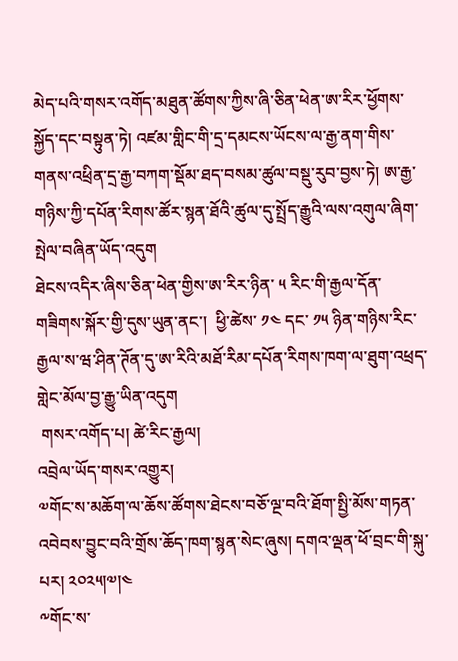མེད་པའི་གསར་འགོད་མཐུན་ཚོགས་ཀྱིས་ཞི་ཅིན་ཕེན་ཨ་རིར་ཕྱོགས་སྐྱོད་དང་བསྟུན་ཏེ། འཛམ་གླིང་གི་དྲ་དམངས་ཡོངས་ལ་རྒྱ་ནག་གིས་གནས་འཕྲིན་དྲ་རྒྱ་བཀག་སྡོམ་ཐད་བསམ་ཚུལ་བསྡུ་རུབ་བྱས་ཏེ། ཨ་རྒྱ་གཉིས་ཀྱི་དཔོན་རིགས་ཚོར་སྙན་ཐོའི་ཚུལ་དུ་སྤྲོད་རྒྱུའི་ལས་འགུལ་ཞིག་སྤེལ་བཞིན་ཡོད་འདུག
ཐེངས་འདིར་ཞིས་ཅིན་ཕེན་གྱིས་ཨ་རིར་ཉིན་ ༥ རིང་གི་རྒྱལ་དོན་གཟིགས་སྐོར་གྱི་དུས་ཡུན་ནང་།  ཕྱི་ཚེས་ ༡༤ དང་ ༡༥ ཉིན་གཉིས་རིང་རྒྱལ་ས་ཝ་ཤིན་ཊོན་དུ་ཨ་རིའི་མཐོ་རིམ་དཔོན་རིགས་ཁག་ལ་ཐུག་འཕྲད་གླེང་མོལ་བྱ་རྒྱུ་ཡིན་འདུག
 གསར་འགོད་པ། ཚེ་རིང་རྒྱལ།
འབྲེལ་ཡོད་གསར་འགྱུར།
༧གོང་ས་མཆོག་ལ་ཆོས་ཚོགས་ཐེངས་བཅོ་ལྔ་བའི་ཐོག་སྤྱི་མོས་གཏན་འབེབས་བྱུང་བའི་གྲོས་ཆོད་ཁག་སྙན་སེང་ཞུས། དགའ་ལྡན་ཕོ་བྲང་གི་སྐུ་པར། ༢༠༢༥།༧།༤
༸གོང་ས་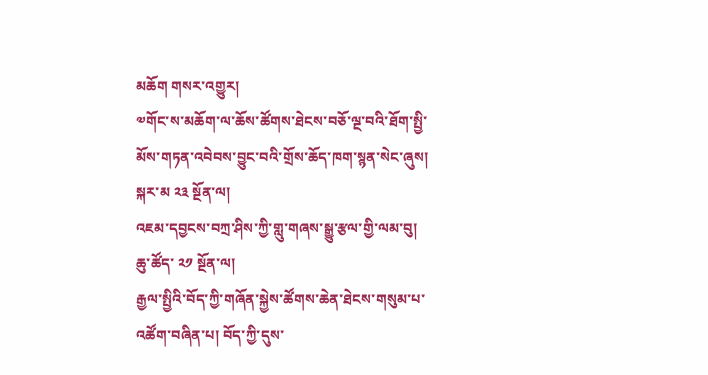མཆོག གསར་འགྱུར།
༧གོང་ས་མཆོག་ལ་ཆོས་ཚོགས་ཐེངས་བཅོ་ལྔ་བའི་ཐོག་སྤྱི་མོས་གཏན་འབེབས་བྱུང་བའི་གྲོས་ཆོད་ཁག་སྙན་སེང་ཞུས།
སྐར་མ ༢༣ སྔོན་ལ།
འཇམ་དབྱངས་བཀྲ་ཤིས་ཀྱི་གླུ་གཞས་སྒྱུ་རྩལ་གྱི་ལམ་བུ།
ཆུ་ཚོད་ ༢༡ སྔོན་ལ།
རྒྱལ་སྤྱིའི་བོད་ཀྱི་གཞོན་སྐྱེས་ཚོགས་ཆེན་ཐེངས་གསུམ་པ་འཚོག་བཞིན་པ། བོད་ཀྱི་དུས་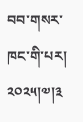བབ་གསར་ཁང་གི་པར། ༢༠༢༥།༧།༣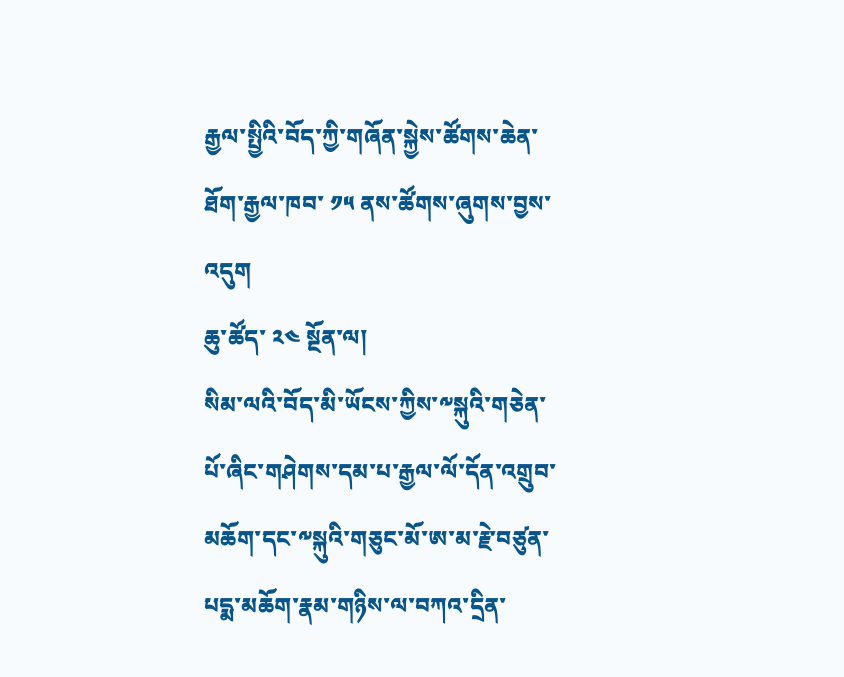རྒྱལ་སྤྱིའི་བོད་ཀྱི་གཞོན་སྐྱེས་ཚོགས་ཆེན་ཐོག་རྒྱལ་ཁབ་ ༡༥ ནས་ཚོགས་ཞུགས་བྱས་འདུག
ཆུ་ཚོད་ ༢༤ སྔོན་ལ།
སིམ་ལའི་བོད་མི་ཡོངས་ཀྱིས་༸སྐུའི་གཅེན་པོ་ཞིང་གཤེགས་དམ་པ་རྒྱལ་ལོ་དོན་འགྲུབ་མཆོག་དང་༸སྐུའི་གཅུང་མོ་ཨ་མ་རྗེ་བཙུན་པདྨ་མཆོག་རྣམ་གཉིས་ལ་བཀའ་དྲིན་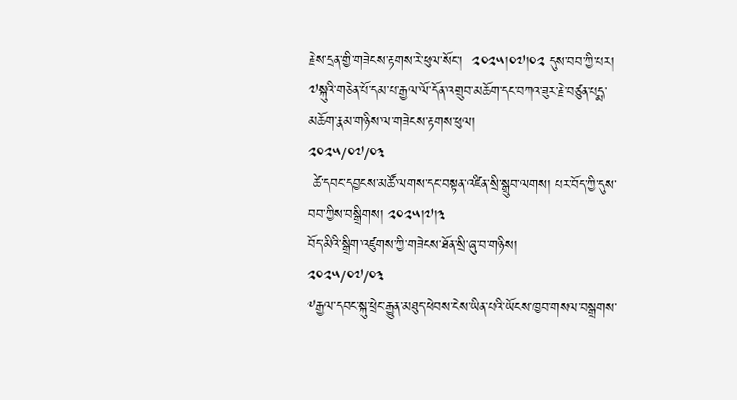རྗེས་དྲན་གྱི་གཟེངས་རྟགས་རེ་ཕུལ་སོང་།  ༢༠༢༥།༠༧།༠༢ དུས་བབ་ཀྱི་པར།
༧སྐུའི་གཅེན་པོ་དམ་པ་རྒྱལ་ལོ་དོན་འགྲུབ་མཆོག་དང་བཀའ་ཟུར་རྗེ་བཙུན་པདྨ་མཆོག་རྣམ་གཉིས་ལ་གཟེངས་རྟགས་ཕུལ།
༢༠༢༥/༠༧/༠༣
 ཚེ་དབང་དབྱངས་མཚོ་ལགས་དང་བསྟན་འཛིན་སྲི་སྒྲུབ་ལགས། པར་བོད་ཀྱི་དུས་བབ་ཀྱིས་བསྒྲིགས། ༢༠༢༥།༧།༣
བོད་མིའི་སྒྲིག་འཛུགས་ཀྱི་གཟེངས་ཐོན་སྲི་ཞུ་བ་གཉིས།
༢༠༢༥/༠༧/༠༣
༸རྒྱལ་དབང་སྐུ་ཕྲེང་རྒྱུན་མཐུད་ཕེབས་ངེས་ཡིན་པའི་ཡོངས་ཁྱབ་གསལ་བསྒྲགས་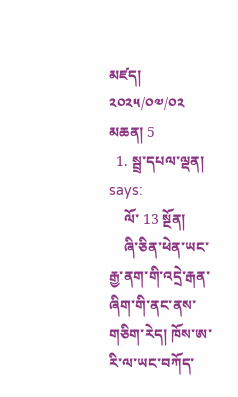མཛད།
༢༠༢༥/༠༧/༠༢
མཆན། 5
  1. སྦྲ་དཔལ་ལྡན། says:
    ལོ་ 13 སྔོན།
    ཞི་ཅིན་ཕེན་ཡང་རྒྱ་ནག་གི་འདྲེ་རྒན་ཞིག་གི་ནང་ནས་གཅིག་རེད། ཁོས་ཨ་རི་ལ་ཡང་བཀོད་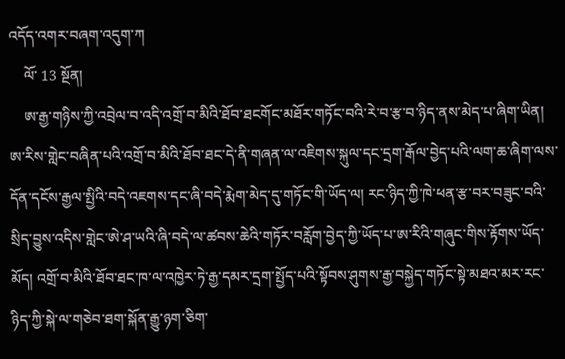འདོད་འགར་བཞག་འདུག་ཀ
    ལོ་ 13 སྔོན།
    ཨ་རྒྱ་གཉིས་ཀྱི་འབྲེལ་བ་འདི་འགྲོ་བ་མིའི་ཐོབ་ཐངགོང་མཐོར་གཏོང་བའི་རེ་བ་རྩ་བ་ཉིད་ནས་མེད་པ་ཞིག་ཡིན། ཨ་རིས་གླེང་བཞིན་པའི་འགྲོ་བ་མིའི་ཐོབ་ཐང་དེ་ནི་གཞན་ལ་འཇིགས་སྐུལ་དང་དྲག་རྒོལ་བྱེད་པའི་ལག་ཆ་ཞིག་ལས་དོན་དངོས་རྒྱལ་སྤྱིའི་བདེ་འཇགས་དང་ཞི་བདེ་རྨེག་མེད་དུ་གཏོང་གི་ཡོད་ལ། རང་ཉིད་ཀྱི་ཁེ་ཕན་རྩ་བར་བཟུང་བའི་སྲིད་བྱུས་འདིས་གླེང་ཨེ་ཤ་ཡའི་ཞི་བདེ་ལ་ཚབས་ཆེའི་གཏོར་བརློག་བྱེད་ཀྱི་ཡོད་པ་ཨ་རིའི་གཞུང་གིས་རྟོགས་ཡོད་མོད། འགྲོ་བ་མིའི་ཐོབ་ཐང་ཁ་ལ་འཁྱེར་ཏེ་རྒྱ་དམར་དྲག་སྤྱོད་པའི་སྟོབས་ཤུགས་རྒྱ་བསྐྱེད་གཏོང་སྟེ་མཐའ་མར་རང་ཉིད་ཀྱི་སྐེ་ལ་གཅེབ་ཐག་སྐོན་རྒྱུ་ཉག་ཅིག་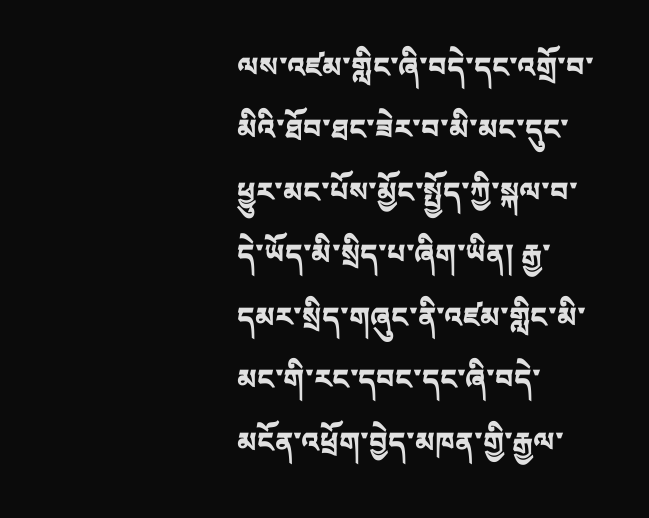ལས་འཛམ་གླིང་ཞི་བདེ་དང་འགྲོ་བ་མིའི་ཐོབ་ཐང་ཟེར་བ་མི་མང་དུང་ཕྱུར་མང་པོས་མྱོང་སྤྱོད་ཀྱི་སྐལ་བ་དེ་ཡོད་མི་སྲིད་པ་ཞིག་ཡིན། རྒྱ་དམར་སྲིད་གཞུང་ནི་འཛམ་གླིང་མི་མང་གི་རང་དབང་དང་ཞི་བདེ་མངོན་འཕྲོག་བྱེད་མཁན་གྱི་རྒྱལ་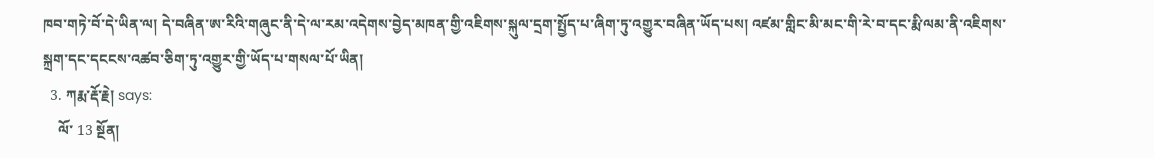ཁབ་གཏེ་བོ་དེ་ཡིན་ལ། དེ་བཞིན་ཨ་རིའི་གཞུང་ནི་དེ་ལ་རམ་འདེགས་བྱེད་མཁན་གྱི་འཇིགས་སྐུལ་དྲག་སྤྱོད་པ་ཞིག་ཏུ་འགྱུར་བཞིན་ཡོད་པས། འཛམ་གླིང་མི་མང་གི་རེ་བ་དང་རྨི་ལམ་ནི་འཇིགས་སྐྲག་དང་དངངས་འཚབ་ཅིག་ཏུ་འགྱུར་གྱི་ཡོད་པ་གསལ་པོ་ཡིན།
  3. ཀརྨ་རྡོ་རྗེ། says:
    ལོ་ 13 སྔོན།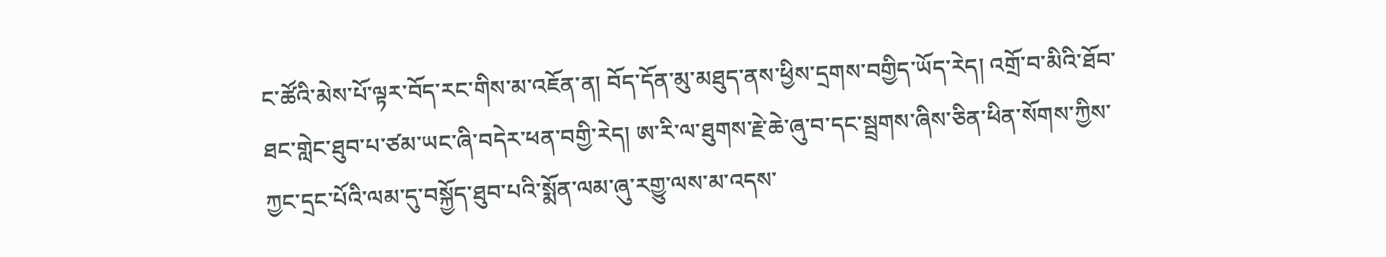ང་ཚོའི་མེས་པོ་ལྟར་བོད་རང་གིས་མ་འཇོན་ན། བོད་དོན་མུ་མཐུད་ནས་ཕྱིས་དྲགས་བགྱིད་ཡོད་རེད། འགྲོ་བ་མིའི་ཐོབ་ཐང་གླེང་ཐུབ་པ་ཙམ་ཡང་ཞི་བདེར་ཕན་བགྱི་རེད། ཨ་རི་ལ་ཐུགས་རྗེ་ཆེ་ཞུ་བ་དང་སྦྲགས་ཞིས་ཅིན་ཕིན་སོགས་ཀྱིས་ཀྱང་དྲང་པོའི་ལམ་དུ་བསྐྱོད་ཐུབ་པའི་སྨོན་ལམ་ཞུ་རགྱུ་ལས་མ་འདས་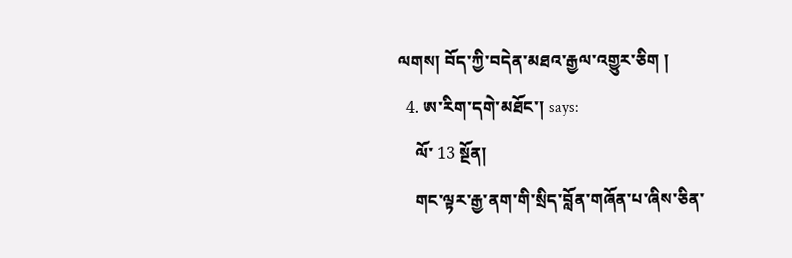ལགས། བོད་ཀྱི་བདེན་མཐའ་རྒྱལ་འགྱུར་ཅིག །
  4. ཨ་རིག་དགེ་མཐོང་། says:
    ལོ་ 13 སྔོན།
    གང་ལྟར་རྒྱ་ནག་གི་སྲིད་བློན་གཞོན་པ་ཞིས་ཅིན་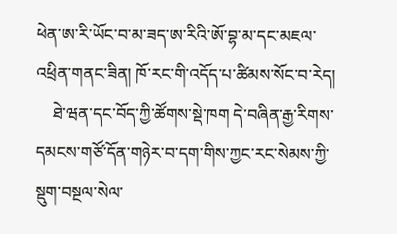ཕེན་ཨ་རི་ཡོང་བ་མ་ཟད་ཨ་རིའི་ཨོ་བྷ་མ་དང་མཇལ་འཕྲིན་གནང་ཟིན། ཁོ་རང་གི་འདོད་པ་ཚིམས་སོང་བ་རེད།
    ཐེ་ཝན་དང་བོད་ཀྱི་ཚོགས་སྡེ་ཁག དེ་བཞིན་རྒྱ་རིགས་དམངས་གཙོ་དོན་གཉེར་བ་དག་གིས་ཀྱང་རང་སེམས་ཀྱི་སྡུག་བསྔལ་སེལ་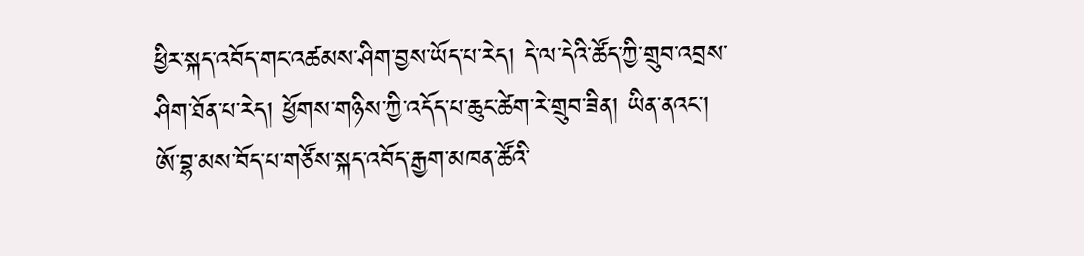ཕྱིར་སྐད་འབོད་གང་འཚམས་ཤིག་བྱས་ཡོད་པ་རེད། དེ་ལ་དེའི་ཚོད་ཀྱི་གྲུབ་འབྲས་ཤིག་ཐོན་པ་རེད། ཕྱོགས་གཉིས་ཀྱི་འདོད་པ་ཆུང་ཚེག་རེ་གྲུབ་ཟིན། ཡིན་ནའང་། ཨོ་བྷ་མས་བོད་པ་གཙོས་སྐད་འབོད་རྒྱག་མཁན་ཚོའི་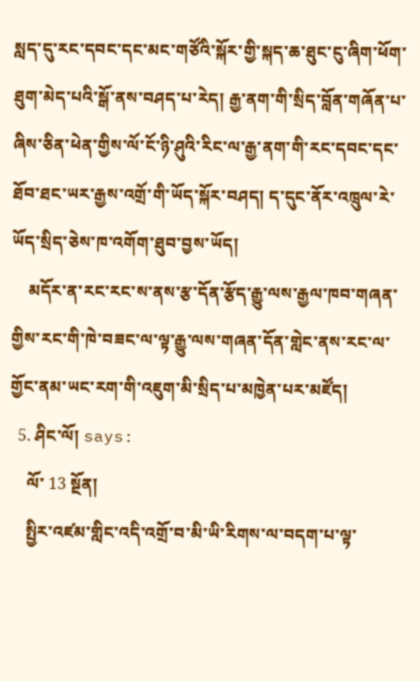སླད་དུ་རང་དབང་དང་མང་གཙོའི་སྐོར་གྱི་སྐད་ཆ་ཐུང་ངུ་ཞིག་ཕོག་ཐུག་མེད་པའི་སྒོ་ནས་བཤད་པ་རེད། རྒྱ་ནག་གི་སྲིད་བློན་གཞོན་པ་ཞིས་ཅིན་ཕེན་གྱིས་ལོ་ངོ་ཉི་ཤུའི་རིང་ལ་རྒྱ་ནག་གི་རང་དབང་དང་ཐོབ་ཐང་ཡར་རྒྱས་འགྲོ་གི་ཡོད་སྐོར་བཤད། ད་དུང་ནོར་འཁྲུལ་རེ་ཡོད་སྲིད་ཅེས་ཁ་འགོག་ཐུབ་བྱས་ཡོད།
    མདོར་ན་རང་རང་ས་ནས་རྩ་དོན་རྩོད་རྒྱུ་ལས་རྒྱལ་ཁབ་གཞན་གྱིས་རང་གི་ཁེ་བཟང་ལ་ལྟ་རྒྱུ་ལས་གཞན་དོན་གླེང་ནས་རང་ལ་གྱོང་ནམ་ཡང་རག་གི་འཇུག་མི་སྲིད་པ་མཁྱེན་པར་མཛོད།
  5. ཤིང་ལོ། says:
    ལོ་ 13 སྔོན།
    སྤྱིར་འཛམ་གླིང་འདི་འགྲོ་བ་མི་ཡི་རིགས་ལ་བདག་པ་ལྟ་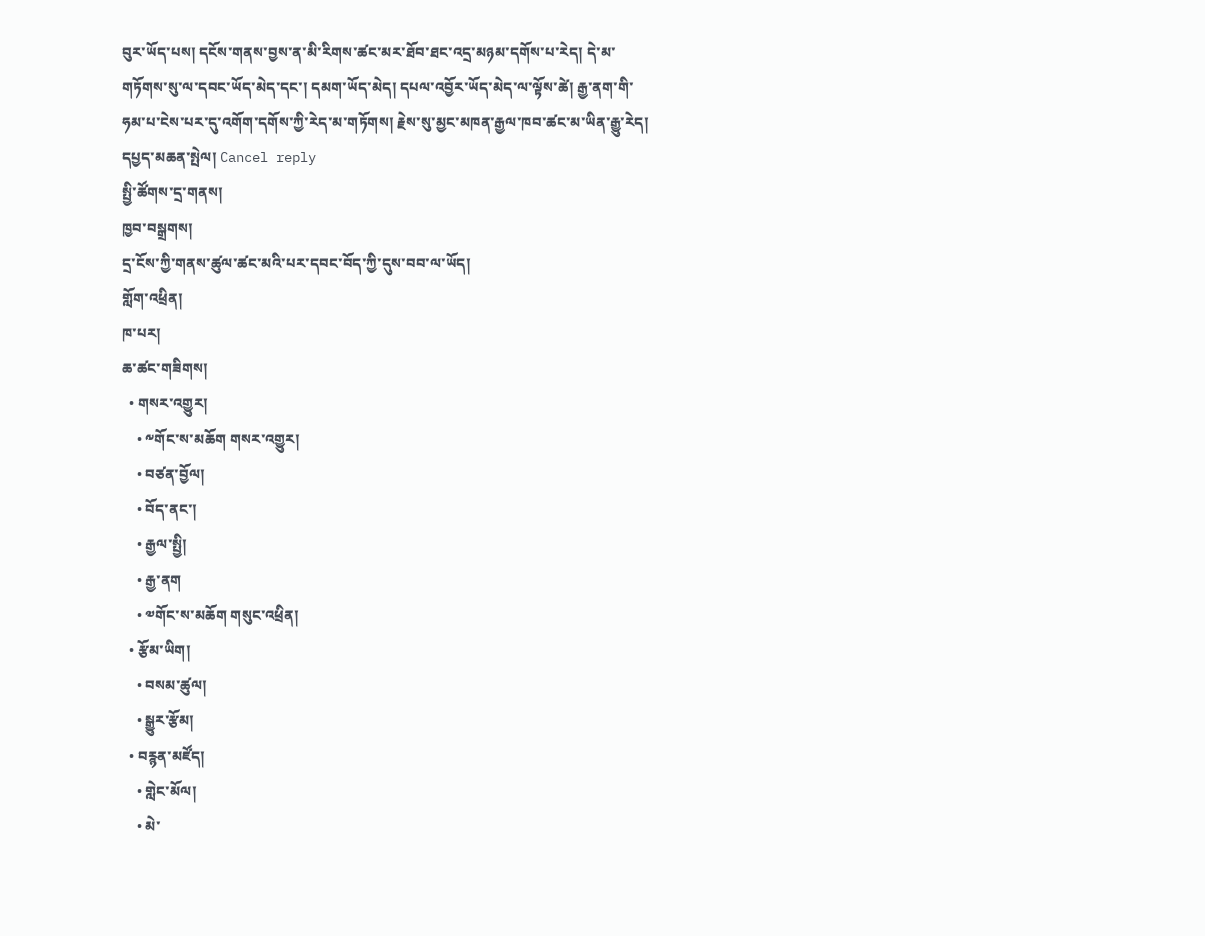བུར་ཡོད་པས། དངོས་གནས་བྱས་ན་མི་རིགས་ཚང་མར་ཐོབ་ཐང་འདྲ་མཉམ་དགོས་པ་རེད། དེ་མ་གཏོགས་སུ་ལ་དབང་ཡོད་མེད་དང་། དམག་ཡོད་མེད། དཔལ་འབྱོར་ཡོད་མེད་ལ་ལྟོས་ཚེ། རྒྱ་ནག་གི་ཧམ་པ་ངེས་པར་དུ་འགོག་དགོས་ཀྱི་རེད་མ་གཏོགས། རྗེས་སུ་མྱང་མཁན་རྒྱལ་ཁབ་ཚང་མ་ཡིན་རྒྱུ་རེད།
དཔྱད་མཆན་སྤེལ། Cancel reply
སྤྱི་ཚོགས་དྲ་གནས།
ཁྱབ་བསྒྲགས།
དྲ་ངོས་ཀྱི་གནས་ཚུལ་ཚང་མའི་པར་དབང་བོད་ཀྱི་དུས་བབ་ལ་ཡོད།
གློག་འཕྲིན།
ཁ་པར།
ཆ་ཚང་གཟིགས།
  • གསར་འགྱུར།
    • ༸གོང་ས་མཆོག གསར་འགྱུར།
    • བཙན་བྱོལ།
    • བོད་ནང་།
    • རྒྱལ་སྤྱི།
    • རྒྱ་ནག
    • ༧གོང་ས་མཆོག གསུང་འཕྲིན།
  • རྩོམ་ཡིག།
    • བསམ་ཚུལ།
    • སྒྱུར་རྩོམ།
  • བརྙན་མཛོད།
    • གླེང་མོལ།
    • མེ་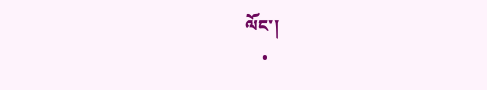ལོང་།
    •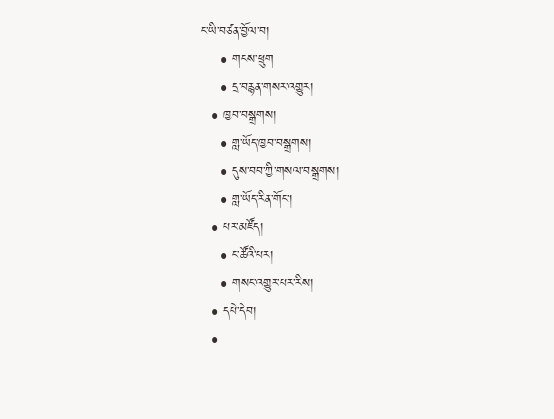ང་ཡི་བཙན་བྱོལ་བ།
    • གངས་ཕྲུག
    • དྲ་བརྙན་གསར་འགྱུར།
  • ཁྱབ་བསྒྲགས།
    • གླ་ཡོད་ཁྱབ་བསྒྲགས།
    • དུས་བབ་ཀྱི་གསལ་བསྒྲགས།
    • གླ་ཡོད་རིན་གོང་།
  • པར་མཛོད།
    • ང་ཚོའི་པར།
    • གསང་འགྱུར་པར་རིས།
  • དཔེ་དེབ།
  •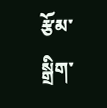རྩོམ་སྒྲིག་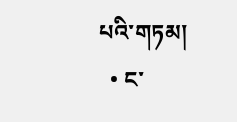པའི་གཏམ།
  • ང་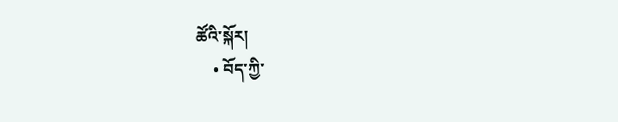ཚོའི་སྐོར།
    • བོད་ཀྱི་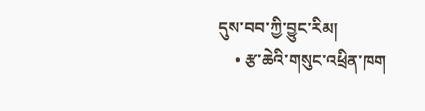དུས་བབ་ཀྱི་བྱུང་རིམ།
    • རྩ་ཆེའི་གསུང་འཕྲིན་ཁག